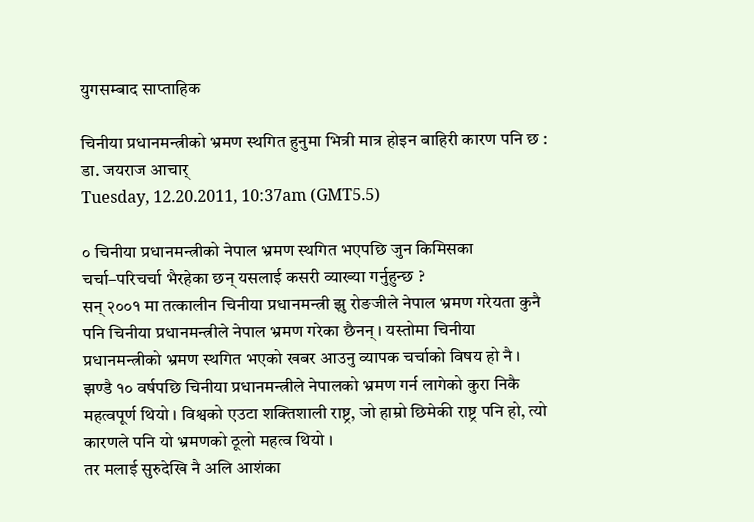युगसम्बाद साप्ताहिक

चिनीया प्रधानमन्त्रीको भ्रमण स्थगित हुनुमा भित्री मात्र होइन बाहिरी कारण पनि छ : डा. जयराज आचार्
Tuesday, 12.20.2011, 10:37am (GMT5.5)

० चिनीया प्रधानमन्त्रीको नेपाल भ्रमण स्थगित भएपछि जुन किमिसका चर्चा–परिचर्चा भैरहेका छन् यसलाई कसरी व्याख्या गर्नुहुन्छ ?
सन् २००१ मा तत्कालीन चिनीया प्रधानमन्त्री झु रोङजीले नेपाल भ्रमण गरेयता कुनै पनि चिनीया प्रधानमन्त्रीले नेपाल भ्रमण गरेका छैनन् । यस्तोमा चिनीया प्रधानमन्त्रीको भ्रमण स्थगित भएको खबर आउनु व्यापक चर्चाको विषय हो नै । झण्डै १० वर्षपछि चिनीया प्रधानमन्त्रीले नेपालको भ्रमण गर्न लागेको कुरा निकै महत्वपूर्ण थियो । विश्वको एउटा शक्तिशाली राष्ट्र, जो हाम्रो छिमेकी राष्ट्र पनि हो, त्यो कारणले पनि यो भ्रमणको ठूलो महत्व थियो ।
तर मलाई सुरुदेखि नै अलि आशंका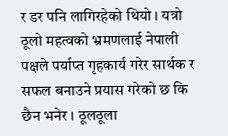र डर पनि लागिरहेको थियो । यत्रो ठूलो महत्वको भ्रमणलाई नेपाली पक्षले पर्याप्त गृहकार्य गरेर सार्थक र सफल बनाउने प्रयास गरेको छ कि छैन भनेर । ठूलठूला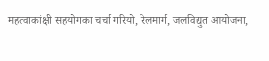महत्वाकांक्षी सहयोगका चर्चा गरियो, रेलमार्ग, जलविद्युत आयोजना,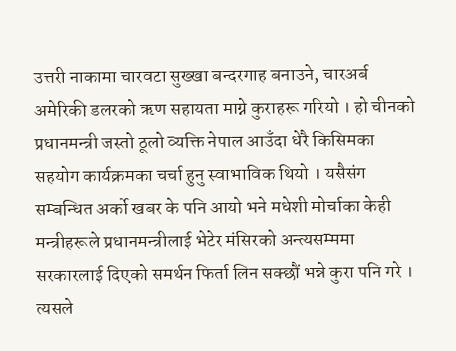उत्तरी नाकामा चारवटा सुख्खा बन्दरगाह बनाउने, चारअर्ब अमेरिकी डलरको ऋण सहायता माग्ने कुराहरू गरियो । हो चीनको प्रधानमन्त्री जस्तो ठूलो व्यक्ति नेपाल आउँदा धेरै किसिमका सहयोग कार्यक्रमका चर्चा हुनु स्वाभाविक थियो । यसैसंग सम्बन्धित अर्को खबर के पनि आयो भने मधेशी मोर्चाका केही मन्त्रीहरूले प्रधानमन्त्रीलाई भेटेर मंसिरको अन्त्यसम्ममा सरकारलाई दिएको समर्थन फिर्ता लिन सक्छौं भन्ने कुरा पनि गरे । त्यसले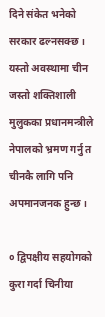दिने संकेत भनेको सरकार ढल्नसक्छ । यस्तो अवस्थामा चीन जस्तो शक्तिशाली मुलुकका प्रधानमन्त्रीले नेपालको भ्रमण गर्नु त चीनकै लागि पनि अपमानजनक हुन्छ ।

० द्विपक्षीय सहयोगको कुरा गर्दा चिनीया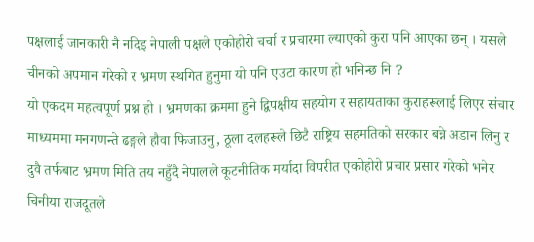पक्षलाई जानकारी नै नदिइ नेपाली पक्षले एकोहोरो चर्चा र प्रचारमा ल्याएको कुरा पनि आएका छन् । यसले चीनको अपमान गरेको र भ्रमण स्थगित हुनुमा यो पनि एउटा कारण हो भनिन्छ नि ?
यो एकदम महत्वपूर्ण प्रश्न हो । भ्रमणका क्रममा हुने द्विपक्षीय सहयोग र सहायताका कुराहरूलाई लिएर संचार माध्यममा मनगणन्ते ढङ्गले हौवा फिजाउनु, ठूला दलहरूले छिटै राष्ट्रिय सहमतिको सरकार बन्ने अडान लिनु र दुवै तर्फबाट भ्रमण मिति तय नहुँदै नेपालले कूटनीतिक मर्यादा विपरीत एकोहोरो प्रचार प्रसार गरेको भनेर चिनीया राजदूतले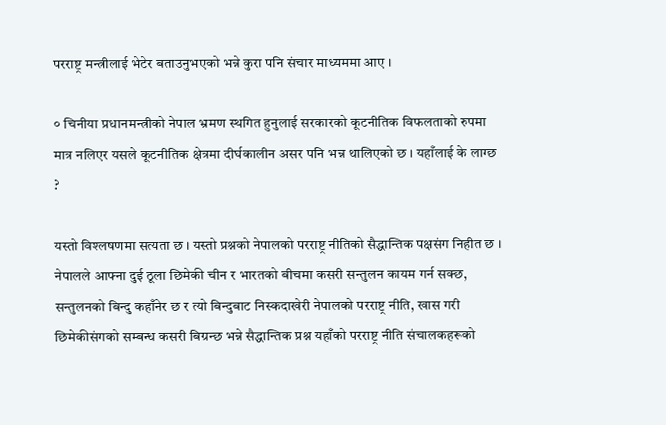परराष्ट्र मन्त्रीलाई भेटेर बताउनुभएको भन्ने कुरा पनि संचार माध्यममा आए ।

० चिनीया प्रधानमन्त्रीको नेपाल भ्रमण स्थगित हुनुलाई सरकारको कूटनीतिक विफलताको रुपमा मात्र नलिएर यसले कूटनीतिक क्षेत्रमा दीर्घकालीन असर पनि भन्न थालिएको छ । यहाँलाई के लाग्छ
?

यस्तो विश्लषणमा सत्यता छ । यस्तो प्रश्नको नेपालको परराष्ट्र नीतिको सैद्धान्तिक पक्षसंग निहीत छ । नेपालले आफ्ना दुई ठूला छिमेकी चीन र भारतको बीचमा कसरी सन्तुलन कायम गर्न सक्छ, सन्तुलनको बिन्दु कहाँनेर छ र त्यो बिन्दुबाट निस्कदाखेरी नेपालको परराष्ट्र नीति, खास गरी छिमेकीसंगको सम्बन्ध कसरी बिग्रन्छ भन्ने सैद्धान्तिक प्रश्न यहाँको परराष्ट्र नीति संचालकहरूको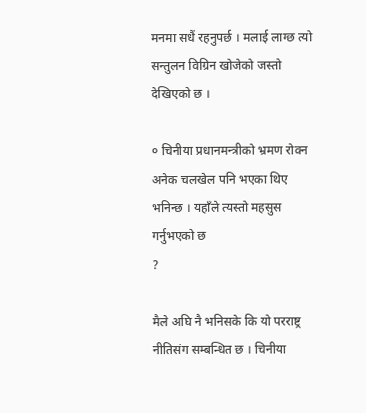मनमा सधैं रहनुपर्छ । मलाई लाग्छ त्यो सन्तुलन विग्रिन खोजेको जस्तो देखिएको छ ।

० चिनीया प्रधानमन्त्रीको भ्रमण रोक्न अनेक चलखेल पनि भएका थिए भनिन्छ । यहाँले त्यस्तो महसुस गर्नुभएको छ
?

मैले अघि नै भनिसके कि यो परराष्ट्र नीतिसंग सम्बन्धित छ । चिनीया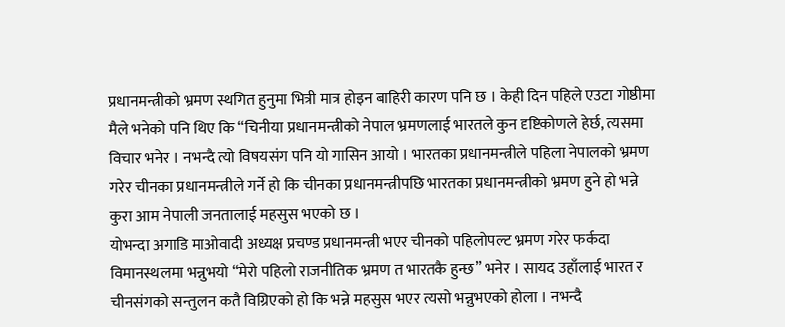प्रधानमन्त्रीको भ्रमण स्थगित हुनुमा भित्री मात्र होइन बाहिरी कारण पनि छ । केही दिन पहिले एउटा गोष्ठीमा मैले भनेको पनि थिए कि “चिनीया प्रधानमन्त्रीको नेपाल भ्रमणलाई भारतले कुन दृष्टिकोणले हेर्छ, त्यसमा विचार भनेर । नभन्दै त्यो विषयसंग पनि यो गासिन आयो । भारतका प्रधानमन्त्रीले पहिला नेपालको भ्रमण गरेर चीनका प्रधानमन्त्रीले गर्ने हो कि चीनका प्रधानमन्त्रीपछि भारतका प्रधानमन्त्रीको भ्रमण हुने हो भन्ने कुरा आम नेपाली जनतालाई महसुस भएको छ ।
योभन्दा अगाडि माओवादी अध्यक्ष प्रचण्ड प्रधानमन्त्री भएर चीनको पहिलोपल्ट भ्रमण गरेर फर्कदा विमानस्थलमा भन्नुभयो “मेरो पहिलो राजनीतिक भ्रमण त भारतकै हुन्छ” भनेर । सायद उहाँलाई भारत र चीनसंगको सन्तुलन कतै विग्रिएको हो कि भन्ने महसुस भएर त्यसो भन्नुभएको होला । नभन्दै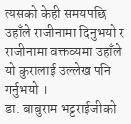त्यसको केही समयपछि उहाँले राजीनामा दिनुभयो र राजीनामा वक्तव्यमा उहाँले यो कुरालाई उल्लेख पनि गर्नुभयो ।
डा. बाबुराम भट्टराईजीको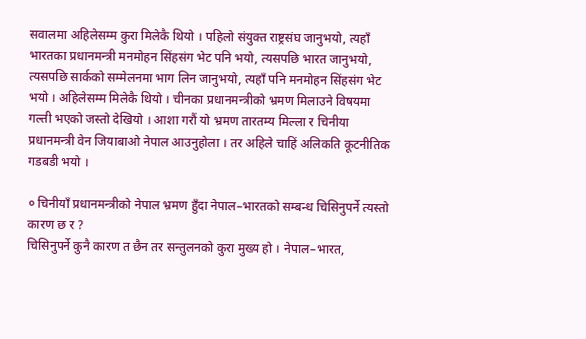सवालमा अहिलेसम्म कुरा मिलेकै थियो । पहिलो संयुक्त राष्ट्रसंघ जानुभयो, त्यहाँ भारतका प्रधानमन्त्री मनमोहन सिंहसंग भेट पनि भयो, त्यसपछि भारत जानुभयो, त्यसपछि सार्कको सम्मेलनमा भाग लिन जानुभयो, त्यहाँ पनि मनमोहन सिंहसंग भेट भयो । अहिलेसम्म मिलेकै थियो । चीनका प्रधानमन्त्रीको भ्रमण मिलाउने विषयमा गल्ती भएको जस्तो देखियो । आशा गरौं यो भ्रमण तारतम्य मिल्ला र चिनीया प्रधानमन्त्री वेन जियाबाओ नेपाल आउनुहोला । तर अहिले चाहिं अलिकति कूटनीतिक गडबडी भयो ।

० चिनीयाँ प्रधानमन्त्रीको नेपाल भ्रमण हुँदा नेपाल–भारतको सम्बन्ध चिसिनुपर्ने त्यस्तो कारण छ र ?
चिसिनुपर्ने कुनै कारण त छैन तर सन्तुलनको कुरा मुख्य हो । नेपाल–भारत,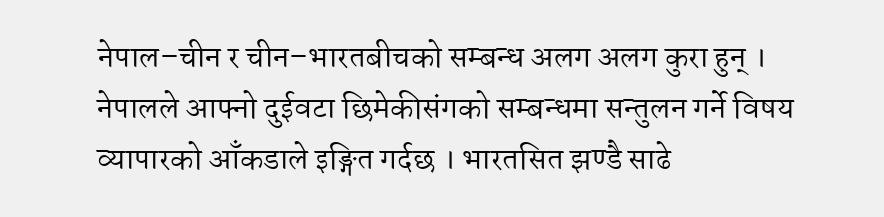नेपाल–चीन र चीन–भारतबीचको सम्बन्ध अलग अलग कुरा हुन् । नेपालले आफ्नो दुईवटा छिमेकीसंगको सम्बन्धमा सन्तुलन गर्ने विषय व्यापारको आँकडाले इङ्गित गर्दछ । भारतसित झण्डै साढे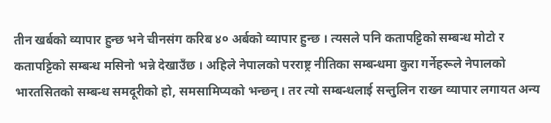तीन खर्बको व्यापार हुन्छ भने चीनसंग करिब ४० अर्बको व्यापार हुन्छ । त्यसले पनि कतापट्टिको सम्बन्ध मोटो र कतापट्टिको सम्बन्ध मसिनो भन्ने देखाउँछ । अहिले नेपालको परराष्ट्र नीतिका सम्बन्धमा कुरा गर्नेहरूले नेपालको भारतसितको सम्बन्ध समदूरीको हो, समसामिप्यको भन्छन् । तर त्यो सम्बन्धलाई सन्तुलिन राख्न व्यापार लगायत अन्य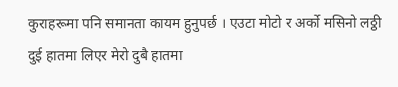कुराहरूमा पनि समानता कायम हुनुपर्छ । एउटा मोटो र अर्को मसिनो लठ्ठी दुई हातमा लिएर मेरो दुबै हातमा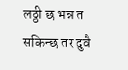लठ्ठी छ भन्न त सकिन्छ तर दुवै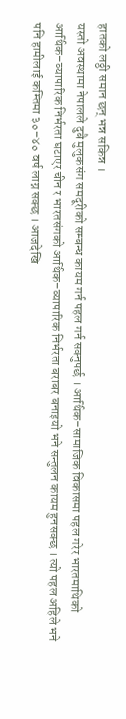हातको लठ्ठी समान छन् भन्न सकिन्न ।
यस्तो अवस्थामा नेपालले दुबै मुलुकसंग समदूरीको सम्बन्ध कायम गर्न पहल गर्न सक्नुपर्छ । आर्थिक–सामाजिक विकासमा पहल गरेर भारतमाथिको आर्थिक–व्यापारिक निर्भरता घटाएर चीन र भारतसंगको आर्थिक–व्यापारिक निर्भरता बराबर बनाइयो भने सन्तुलन कायम हुनसक्छ । त्यो पहल अहिले भने पनि हामीलाई कम्तिमा ३०–४० वर्ष लाग्न सक्छ । आजदेखि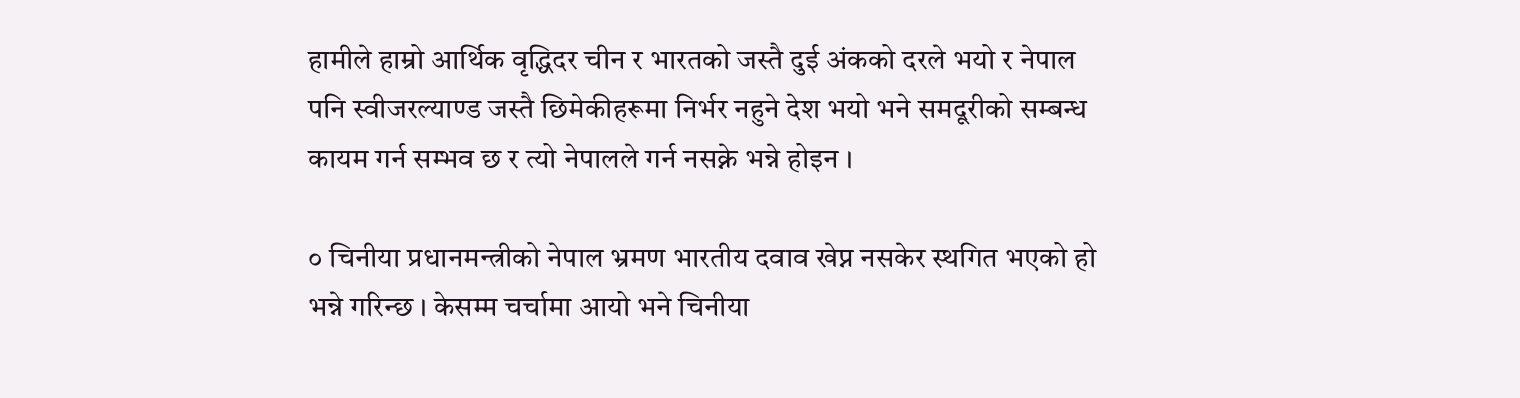हामीले हाम्रो आर्थिक वृद्धिदर चीन र भारतको जस्तै दुई अंकको दरले भयो र नेपाल पनि स्वीजरल्याण्ड जस्तै छिमेकीहरूमा निर्भर नहुने देश भयो भने समदूरीको सम्बन्ध कायम गर्न सम्भव छ र त्यो नेपालले गर्न नसक्ने भन्ने होइन ।

० चिनीया प्रधानमन्त्रीको नेपाल भ्रमण भारतीय दवाव खेप्न नसकेर स्थगित भएको हो भन्ने गरिन्छ । केसम्म चर्चामा आयो भने चिनीया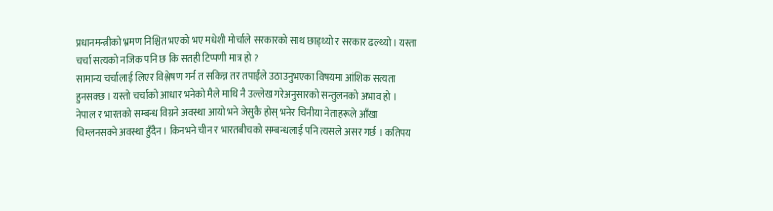प्रधानमन्त्रीको भ्रमण निश्चित भएको भए मधेशी मोर्चाले सरकारको साथ छाड्थ्यो र सरकार ढल्थ्यो । यस्ता चर्चा सत्यको नजिक पनि छ कि सतही टिप्पणी मात्र हो ?
सामान्य चर्चालाई लिएर विश्लेषण गर्न त सकिन्न तर तपाईंले उठाउनुभएका विषयमा आंशिक सत्यता हुनसक्छ । यस्तो चर्चाको आधार भनेको मैले माथि नै उल्लेख गरेअनुसारको सन्तुलनको अभाव हो । नेपाल र भारतको सम्बन्ध विग्रने अवस्था आयो भने जेसुकै होस् भनेर चिनीया नेताहरूले आँखा चिम्लनसक्ने अवस्था हुँदैन । किनभने चीन र भारतबीचको सम्बन्धलाई पनि त्यसले असर गर्छ । कतिपय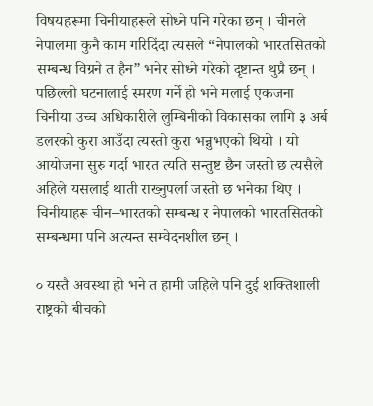विषयहरूमा चिनीयाहरूले सोध्ने पनि गरेका छन् । चीनले नेपालमा कुनै काम गरिदिंदा त्यसले “नेपालको भारतसितको सम्बन्ध विग्रने त हैन” भनेर सोध्ने गरेको दृष्टान्त थुप्रै छन् । पछिल्लो घटनालाई स्मरण गर्ने हो भने मलाई एकजना चिनीया उच्च अधिकारीले लुम्बिनीको विकासका लागि ३ अर्ब डलरको कुरा आउँदा त्यस्तो कुरा भन्नुभएको थियो । यो आयोजना सुरु गर्दा भारत त्यति सन्तुष्ट छैन जस्तो छ त्यसैले अहिले यसलाई थाती राख्नुपर्ला जस्तो छ भनेका थिए । चिनीयाहरू चीन–भारतको सम्बन्ध र नेपालको भारतसितको सम्बन्धमा पनि अत्यन्त सम्वेदनशील छन् ।

० यस्तै अवस्था हो भने त हामी जहिले पनि दुई शक्तिशाली राष्ट्रको बीचको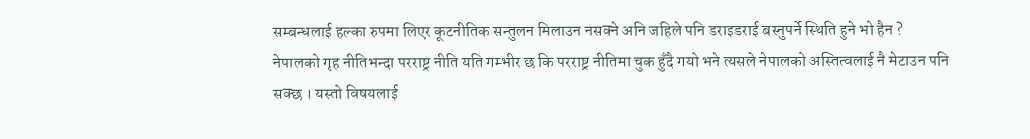सम्बन्धलाई हल्का रुपमा लिएर कूटनीतिक सन्तुलन मिलाउन नसक्ने अनि जहिले पनि डराइडराई बस्नुपर्ने स्थिति हुने भो हैन ?
नेपालको गृह नीतिभन्दा परराष्ट्र नीति यति गम्भीर छ कि परराष्ट्र नीतिमा चुक हुँदै गयो भने त्यसले नेपालको अस्तित्वलाई नै मेटाउन पनि सक्छ । यस्तो विषयलाई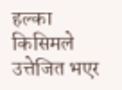हल्का किसिमले उत्तेजित भएर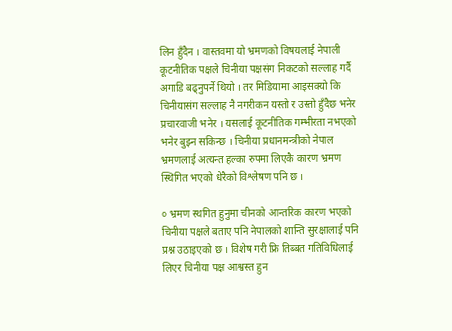लिन हुँदैन । वास्तवमा यो भ्रमणको विषयलाई नेपाली कूटनीतिक पक्षले चिनीया पक्षसंग निकटको सल्लाह गर्दै अगाडि बढ्नुपर्ने थियो । तर मिडियामा आइसक्यो कि चिनीयासंग सल्लाह नै नगरीकन यस्तो र उस्तो हुँदैछ भनेर प्रचारवाजी भनेर । यसलाई कूटनीतिक गम्भीरता नभएको भनेर बुझ्न सकिन्छ । चिनीया प्रधानमन्त्रीको नेपाल भ्रमणलाई अत्यन्त हल्का रुपमा लिएकै कारण भ्रमण स्थिगित भएको धेरैको विश्लेषण पनि छ ।

० भ्रमण स्थगित हुनुमा चीनको आन्तरिक कारण भएको चिनीया पक्षले बताए पनि नेपालको शान्ति सुरक्षालाई पनि प्रश्न उठाइएको छ । विशेष गरी फ्रि तिब्बत गतिविधिलाई लिएर चिनीया पक्ष आश्वस्त हुन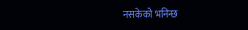नसकेको भनिन्छ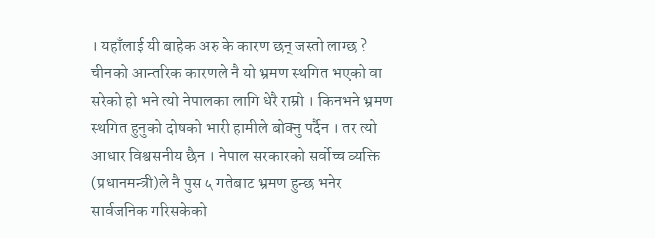। यहाँलाई यी बाहेक अरु के कारण छन् जस्तो लाग्छ ?
चीनको आन्तरिक कारणले नै यो भ्रमण स्थगित भएको वा सरेको हो भने त्यो नेपालका लागि धेरै राम्रो । किनभने भ्रमण स्थगित हुनुको दोषको भारी हामीले बोक्नु पर्दैन । तर त्यो आधार विश्वसनीय छैन । नेपाल सरकारको सर्वोच्च व्यक्ति (प्रधानमन्त्री)ले नै पुस ५ गतेबाट भ्रमण हुन्छ भनेर सार्वजनिक गरिसकेको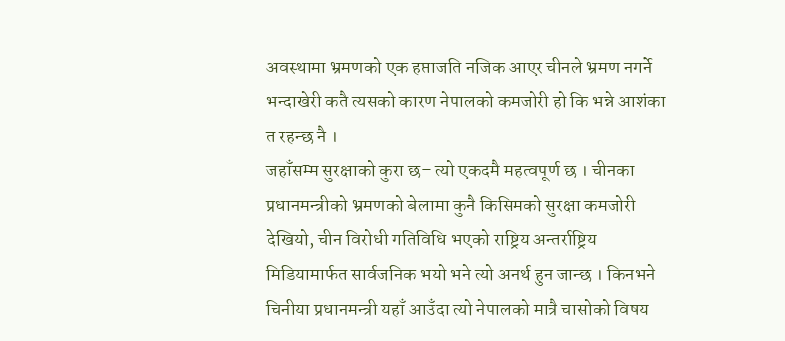अवस्थामा भ्रमणको एक हप्ताजति नजिक आएर चीनले भ्रमण नगर्ने भन्दाखेरी कतै त्यसको कारण नेपालको कमजोरी हो कि भन्ने आशंका त रहन्छ नै ।
जहाँसम्म सुरक्षाको कुरा छ– त्यो एकदमै महत्वपूर्ण छ । चीनका प्रधानमन्त्रीको भ्रमणको बेलामा कुनै किसिमको सुरक्षा कमजोरी देखियो, चीन विरोधी गतिविधि भएको राष्ट्रिय अन्तर्राष्ट्रिय मिडियामार्फत सार्वजनिक भयो भने त्यो अनर्थ हुन जान्छ । किनभने चिनीया प्रधानमन्त्री यहाँ आउँदा त्यो नेपालको मात्रै चासोको विषय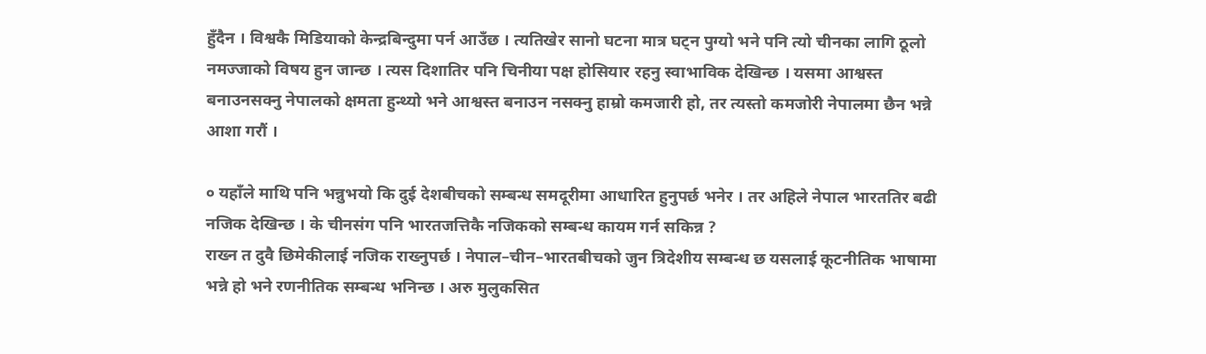हुँदैन । विश्वकै मिडियाको केन्द्रबिन्दुमा पर्न आउँछ । त्यतिखेर सानो घटना मात्र घट्न पुग्यो भने पनि त्यो चीनका लागि ठूलो नमज्जाको विषय हुन जान्छ । त्यस दिशातिर पनि चिनीया पक्ष होसियार रहनु स्वाभाविक देखिन्छ । यसमा आश्वस्त बनाउनसक्नु नेपालको क्षमता हुन्थ्यो भने आश्वस्त बनाउन नसक्नु हाम्रो कमजारी हो, तर त्यस्तो कमजोरी नेपालमा छैन भन्ने आशा गरौं ।

० यहाँले माथि पनि भन्नुभयो कि दुई देशबीचको सम्बन्ध समदूरीमा आधारित हुनुपर्छ भनेर । तर अहिले नेपाल भारततिर बढी नजिक देखिन्छ । के चीनसंग पनि भारतजत्तिकै नजिकको सम्बन्ध कायम गर्न सकिन्न ?
राख्न त दुवै छिमेकीलाई नजिक राख्नुपर्छ । नेपाल–चीन–भारतबीचको जुन त्रिदेशीय सम्बन्ध छ यसलाई कूटनीतिक भाषामा भन्ने हो भने रणनीतिक सम्बन्ध भनिन्छ । अरु मुलुकसित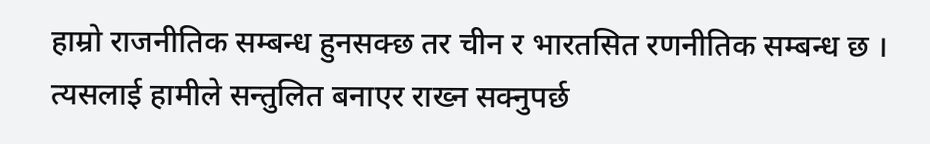हाम्रो राजनीतिक सम्बन्ध हुनसक्छ तर चीन र भारतसित रणनीतिक सम्बन्ध छ । त्यसलाई हामीले सन्तुलित बनाएर राख्न सक्नुपर्छ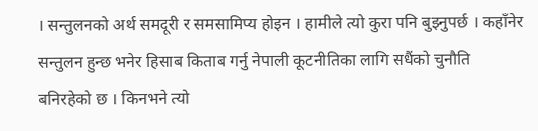। सन्तुलनको अर्थ समदूरी र समसामिप्य होइन । हामीले त्यो कुरा पनि बुझ्नुपर्छ । कहाँनेर सन्तुलन हुन्छ भनेर हिसाब किताब गर्नु नेपाली कूटनीतिका लागि सधैंको चुनौति बनिरहेको छ । किनभने त्यो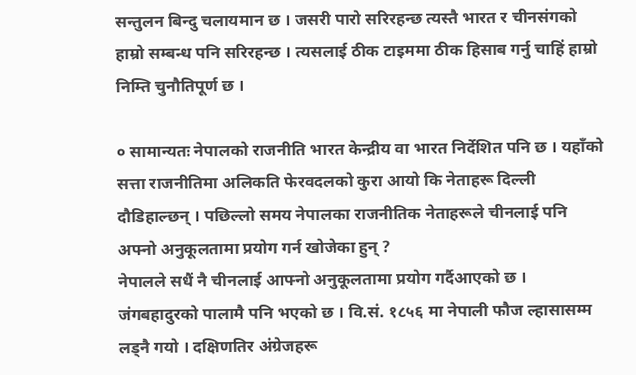सन्तुलन बिन्दु चलायमान छ । जसरी पारो सरिरहन्छ त्यस्तै भारत र चीनसंगको हाम्रो सम्बन्ध पनि सरिरहन्छ । त्यसलाई ठीक टाइममा ठीक हिसाब गर्नु चाहिं हाम्रो निम्ति चुनौतिपूर्ण छ ।

० सामान्यतः नेपालको राजनीति भारत केन्द्रीय वा भारत निर्देशित पनि छ । यहाँको सत्ता राजनीतिमा अलिकति फेरवदलको कुरा आयो कि नेताहरू दिल्ली दौडिहाल्छन् । पछिल्लो समय नेपालका राजनीतिक नेताहरूले चीनलाई पनि अफ्नो अनुकूलतामा प्रयोग गर्न खोजेका हुन् ?
नेपालले सधैं नै चीनलाई आफ्नो अनुकूलतामा प्रयोग गर्दैआएको छ । जंगबहादुरको पालामै पनि भएको छ । वि.सं. १८५६ मा नेपाली फौज ल्हासासम्म लड्नै गयो । दक्षिणतिर अंग्रेजहरू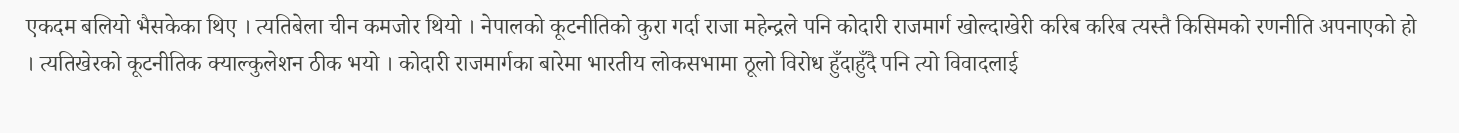एकदम बलियो भैसकेका थिए । त्यतिबेला चीन कमजोर थियो । नेपालको कूटनीतिको कुरा गर्दा राजा महेन्द्रले पनि कोदारी राजमार्ग खोल्दाखेरी करिब करिब त्यस्तै किसिमको रणनीति अपनाएको हो । त्यतिखेरको कूटनीतिक क्याल्कुलेशन ठीक भयो । कोदारी राजमार्गका बारेमा भारतीय लोकसभामा ठूलो विरोध हुँदाहुँदै पनि त्यो विवादलाई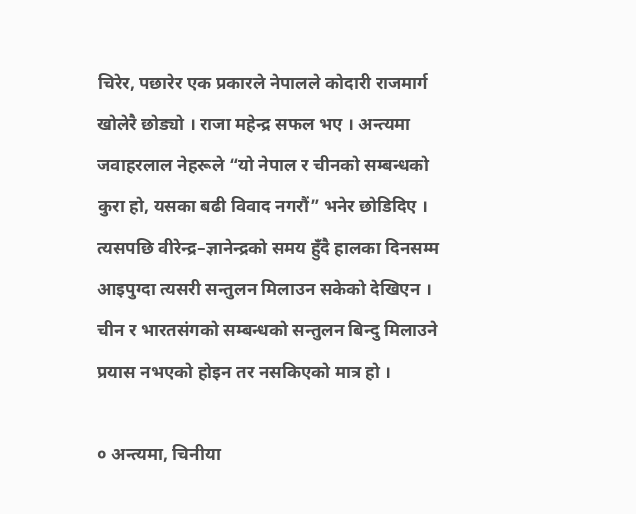चिरेर, पछारेर एक प्रकारले नेपालले कोदारी राजमार्ग खोलेरै छोड्यो । राजा महेन्द्र सफल भए । अन्त्यमा जवाहरलाल नेहरूले “यो नेपाल र चीनको सम्बन्धको कुरा हो, यसका बढी विवाद नगरौं” भनेर छोडिदिए । त्यसपछि वीरेन्द्र–ज्ञानेन्द्रको समय हुँदै हालका दिनसम्म आइपुग्दा त्यसरी सन्तुलन मिलाउन सकेको देखिएन । चीन र भारतसंगको सम्बन्धको सन्तुलन बिन्दु मिलाउने प्रयास नभएको होइन तर नसकिएको मात्र हो ।

० अन्त्यमा, चिनीया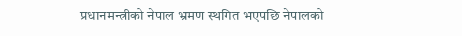प्रधानमन्त्रीको नेपाल भ्रमण स्थगित भएपछि नेपालको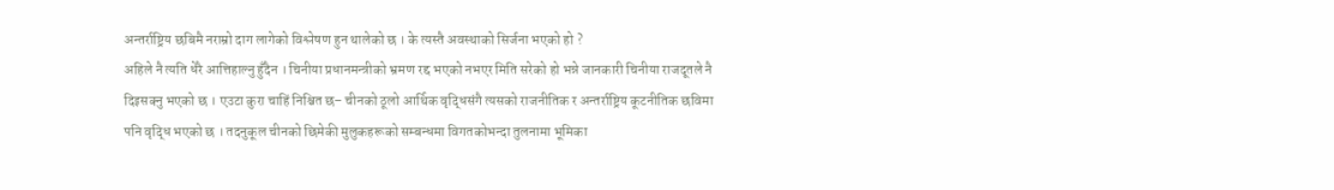अन्तर्राष्ट्रिय छबिमै नराम्रो दाग लागेको विश्लेषण हुन थालेको छ । के त्यस्तै अवस्थाको सिर्जना भएको हो ?
अहिले नै त्यति धेरै आत्तिहाल्नु हुँदैन । चिनीया प्रधानमन्त्रीको भ्रमण रद्द भएको नभएर मिति सरेको हो भन्ने जानकारी चिनीया राजदूतले नै दिइसक्नु भएको छ । एउटा कुरा चाहिं निश्चित छ– चीनको ठूलो आर्थिक वृद्धिसंगै त्यसको राजनीतिक र अन्तर्राष्ट्रिय कूटनीतिक छविमा पनि वृद्धि भएको छ । तदनुकूल चीनको छिमेकी मुलुकहरूको सम्बन्धमा विगतकोभन्दा तुलनामा भूमिका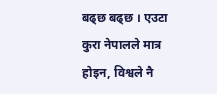बढ्छ बढ्छ । एउटा कुरा नेपालले मात्र होइन, विश्वले नै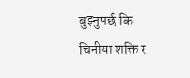बुझ्नुपर्छ कि चिनीया शक्ति र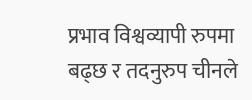प्रभाव विश्वव्यापी रुपमा बढ्छ र तदनुरुप चीनले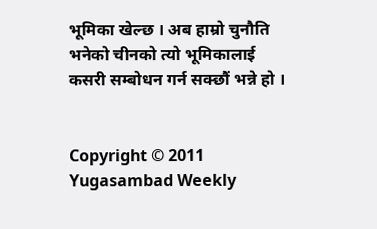भूमिका खेल्छ । अब हाम्रो चुनौति भनेको चीनको त्यो भूमिकालाई कसरी सम्बोधन गर्न सक्छौं भन्ने हो ।


Copyright © 2011 Yugasambad Weekly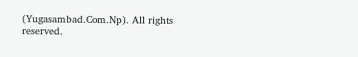(Yugasambad.Com.Np). All rights reserved.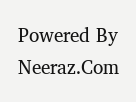Powered By Neeraz.Com